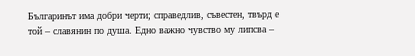Българинът има добри черти; справедлив, съвестен, твърд е той – славянин по душа. Едно важно чувство му липсва –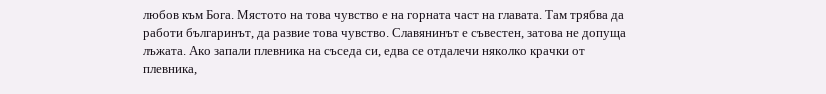любов към Бога. Мястото на това чувство е на горната част на главата. Там трябва да работи българинът, да развие това чувство. Славянинът е съвестен, затова не допуща лъжата. Ако запали плевника на съседа си, едва се отдалечи няколко крачки от плевника,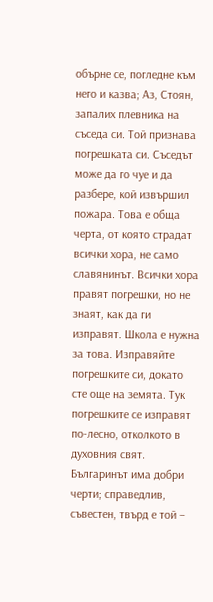обърне се, погледне към него и казва; Аз, Стоян, запалих плевника на съседа си. Той признава погрешката си. Съседът може да го чуе и да разбере, кой извършил пожара. Това е обща черта, от която страдат всички хора, не само славянинът. Всички хора правят погрешки, но не знаят, как да ги изправят. Школа е нужна за това. Изправяйте погрешките си, докато сте още на земята. Тук погрешките се изправят по-лесно, отколкото в духовния свят.
Българинът има добри черти; справедлив, съвестен, твърд е той –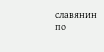славянин по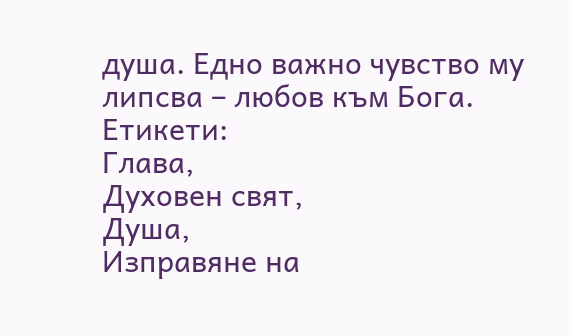душа. Едно важно чувство му липсва – любов към Бога.
Етикети:
Глава,
Духовен свят,
Душа,
Изправяне на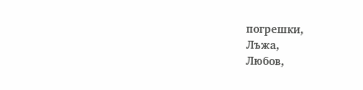погрешки,
Лъжа,
Любов,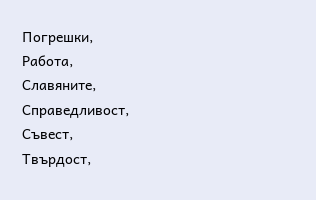Погрешки,
Работа,
Славяните,
Справедливост,
Съвест,
Твърдост,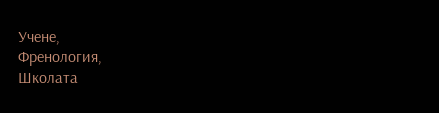Учене,
Френология,
Школата